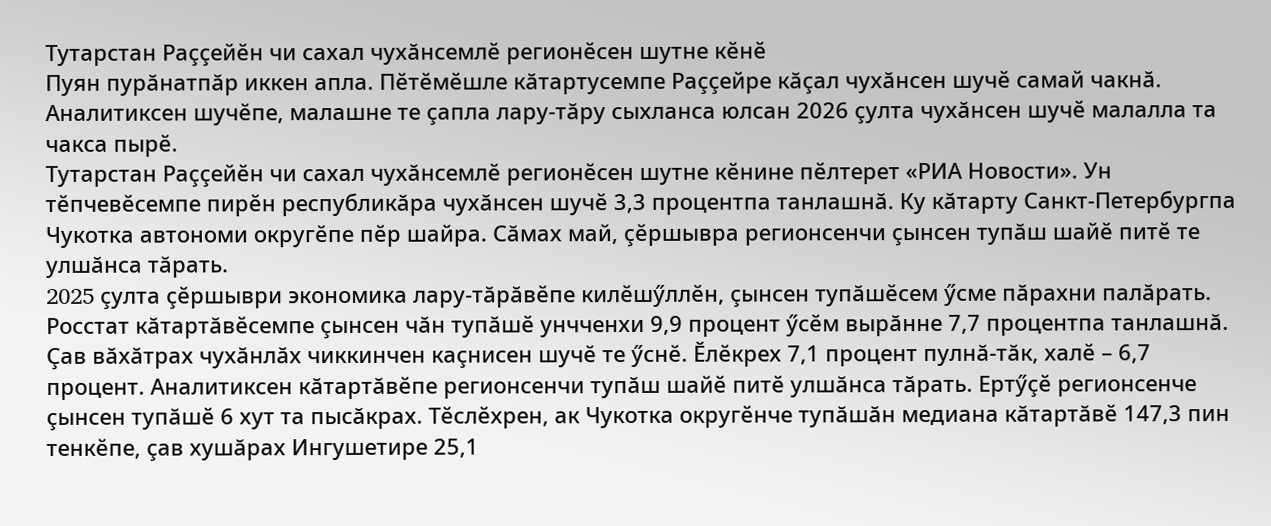Тутарстан Раççейӗн чи сахал чухăнсемлӗ регионӗсен шутне кӗнӗ
Пуян пурăнатпăр иккен апла. Пӗтӗмӗшле кăтартусемпе Раççейре кăçал чухăнсен шучӗ самай чакнă. Аналитиксен шучӗпе, малашне те çапла лару-тăру сыхланса юлсан 2026 çулта чухăнсен шучӗ малалла та чакса пырӗ.
Тутарстан Раççейӗн чи сахал чухăнсемлӗ регионӗсен шутне кӗнине пӗлтерет «РИА Новости». Ун тӗпчевӗсемпе пирӗн республикăра чухăнсен шучӗ 3,3 процентпа танлашнă. Ку кăтарту Санкт-Петербургпа Чукотка автономи округӗпе пӗр шайра. Сăмах май, çӗршывра регионсенчи çынсен тупăш шайӗ питӗ те улшăнса тăрать.
2025 çулта çӗршыври экономика лару-тăрăвӗпе килӗшӳллӗн, çынсен тупăшӗсем ӳсме пăрахни палăрать. Росстат кăтартăвӗсемпе çынсен чăн тупăшӗ унчченхи 9,9 процент ӳсӗм вырăнне 7,7 процентпа танлашнă. Çав вăхăтрах чухăнлăх чиккинчен каçнисен шучӗ те ӳснӗ. Ӗлӗкрех 7,1 процент пулнă-тăк, халӗ – 6,7 процент. Аналитиксен кăтартăвӗпе регионсенчи тупăш шайӗ питӗ улшăнса тăрать. Ертӳçӗ регионсенче çынсен тупăшӗ 6 хут та пысăкрах. Тӗслӗхрен, ак Чукотка округӗнче тупăшăн медиана кăтартăвӗ 147,3 пин тенкӗпе, çав хушăрах Ингушетире 25,1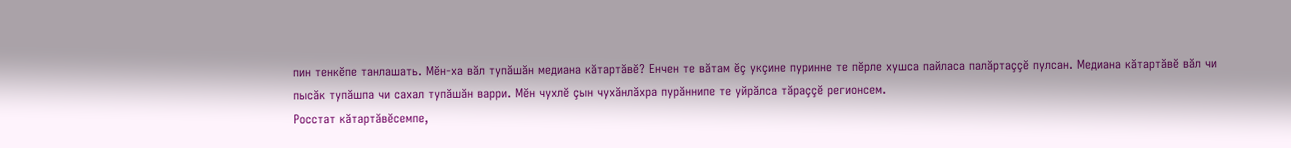пин тенкӗпе танлашать. Мӗн-ха вăл тупăшăн медиана кăтартăвӗ? Енчен те вăтам ӗç укçине пуринне те пӗрле хушса пайласа палăртаççӗ пулсан. Медиана кăтартăвӗ вăл чи пысăк тупăшпа чи сахал тупăшăн варри. Мӗн чухлӗ çын чухăнлăхра пурăннипе те уйрăлса тăраççӗ регионсем.
Росстат кăтартăвӗсемпе,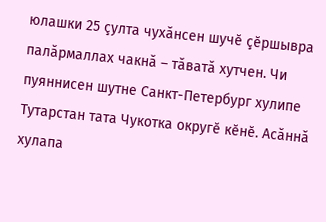юлашки 25 çулта чухăнсен шучӗ çӗршывра палăрмаллах чакнă – тăватă хутчен. Чи пуяннисен шутне Санкт-Петербург хулипе Тутарстан тата Чукотка округӗ кӗнӗ. Асăннă хулапа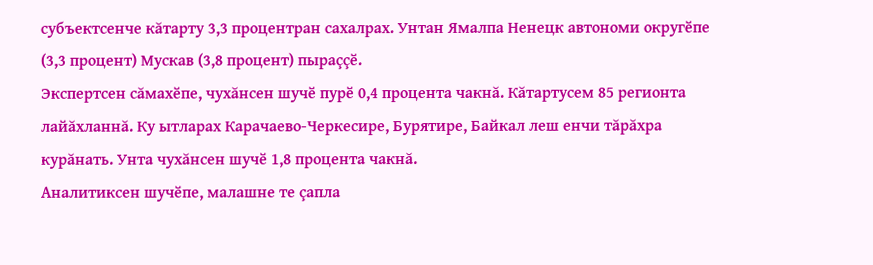субъектсенче кăтарту 3,3 процентран сахалрах. Унтан Ямалпа Ненецк автономи округӗпе (3,3 процент) Мускав (3,8 процент) пыраççӗ.
Экспертсен сăмахӗпе, чухăнсен шучӗ пурӗ 0,4 процента чакнă. Кăтартусем 85 регионта лайăхланнă. Ку ытларах Карачаево-Черкесире, Бурятире, Байкал леш енчи тăрăхра курăнать. Унта чухăнсен шучӗ 1,8 процента чакнă.
Аналитиксен шучӗпе, малашне те çапла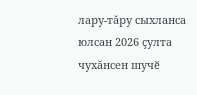лару-тăру сыхланса юлсан 2026 çулта чухăнсен шучӗ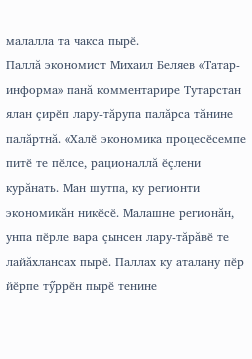малалла та чакса пырӗ.
Паллă экономист Михаил Беляев «Татар-информа» панă комментарире Тутарстан ялан çирӗп лару-тăрупа палăрса тăнине палăртнă. «Халӗ экономика процесӗсемпе питӗ те пӗлсе, рационаллă ӗçлени курăнать. Ман шутпа, ку регионти экономикăн никӗсӗ. Малашне регионăн, унпа пӗрле вара çынсен лару-тăрăвӗ те лайăхлансах пырӗ. Паллах ку аталану пӗр йӗрпе тӳррӗн пырӗ тенине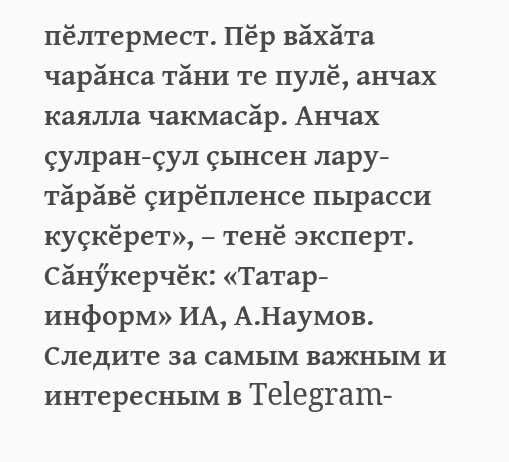пӗлтермест. Пӗр вăхăта чарăнса тăни те пулӗ, анчах каялла чакмасăр. Анчах çулран-çул çынсен лару-тăрăвӗ çирӗпленсе пырасси куçкӗрет», – тенӗ эксперт.
Сăнӳкерчӗк: «Татар-информ» ИА, А.Наумов.
Следите за самым важным и интересным в Telegram-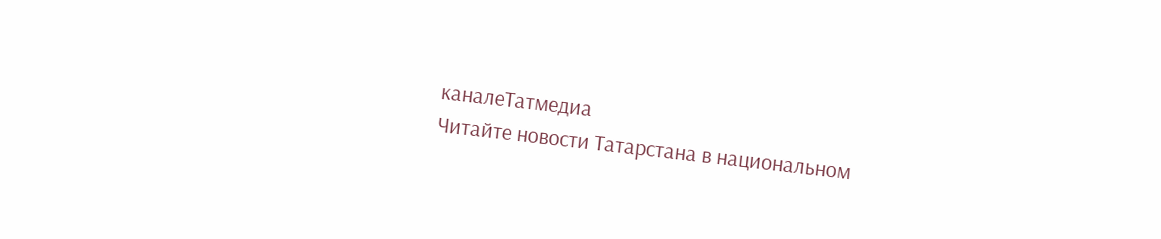каналеТатмедиа
Читайте новости Татарстана в национальном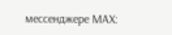мессенджере MАХ: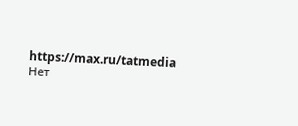https://max.ru/tatmedia
Нет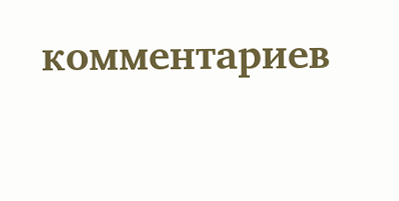комментариев